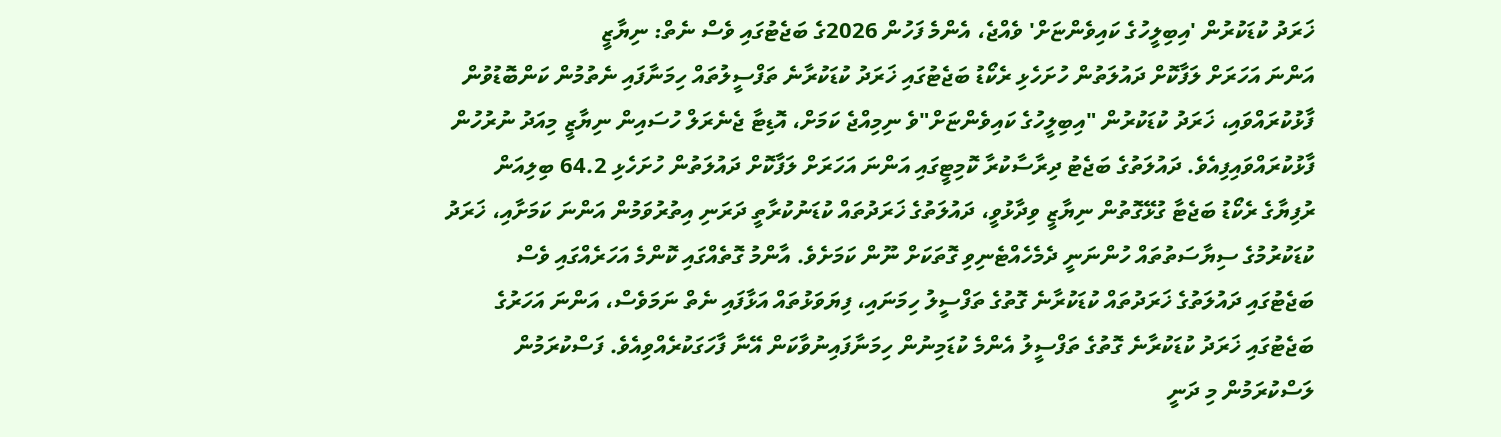ޚަރަދު ކުޑަކުރުން 'އިބިލީހުގެ ކައިވެންޏަށް' ވެއްޖެ، އެންމެ ފަހުން 2026ގެ ބަޖެޓުގައި ވެސް ނެތް: ނިޔާޒީ
އަންނަ އަހަރަށް ލަފާކޮށް ދައުލަތުން ހުށަހެޅި ރެކޯޑު ބަޖެޓުގައި ޚަރަދު ކުޑަކުރާނެ ތަފްސީލުތައް ހިމަނާފައި ނެތުމުން ކަންބޮޑުވުން ފާޅުކުރައްވައި، ޚަރަދު ކުޑަކުރުން "އިބިލީހުގެ ކައިވެންޏަށް"ވެ ނިމިއްޖެ ކަމަށް، އޮޑިޓާ ޖެނެރަލް ހުސައިން ނިޔާޒީ މިއަދު ނުރުހުން ފާޅުކުރައްވައިފިއެވެ. ދައުލަތުގެ ބަޖެޓު ދިރާސާކުރާ ކޮމިޓީގައި އަންނަ އަހަރަށް ލަފާކޮށް ދައުލަތުން ހުށަހެޅި 64.2 ބިލިއަން ރުފިޔާގެ ރެކޯޑު ބަޖެޓާ ގުޅޭގޮތުން ނިޔާޒީ ވިދާޅުވީ، ދައުލަތުގެ ޚަރަދުތައް ކުޑަނުކުރާތީ ދަރަނި އިތުރުވަމުން އަންނަ ކަމަށާއި، ޚަރަދު ކުޑަކުރުމުގެ ސިޔާސަތުތައް ހުންނަނީ ދެމެހެއްޓެނިވި ގޮތަކަށް ނޫން ކަމަށެވެ. އާންމު ގޮތެއްގައި ކޮންމެ އަހަރެއްގައި ވެސް ބަޖެޓުގައި ދައުލަތުގެ ޚަރަދުތައް ކުޑަކުރާނެ ގޮތުގެ ތަފްސީލު ހިމަނައި، ފިޔަވަޅުތައް އަޅާފައި ނެތް ނަމަވެސް، އަންނަ އަހަރުގެ ބަޖެޓުގައި ޚަރަދު ކުޑަކުރާނެ ގޮތުގެ ތަފްސީލު އެންމެ ކުޑަމިނުން ހިމަނާފައިނުވާކަން އޭނާ ފާހަގަކުރެއްވިއެވެ. ފަސްކުރަމުން ލަސްކުރަމުން މި ދަނީ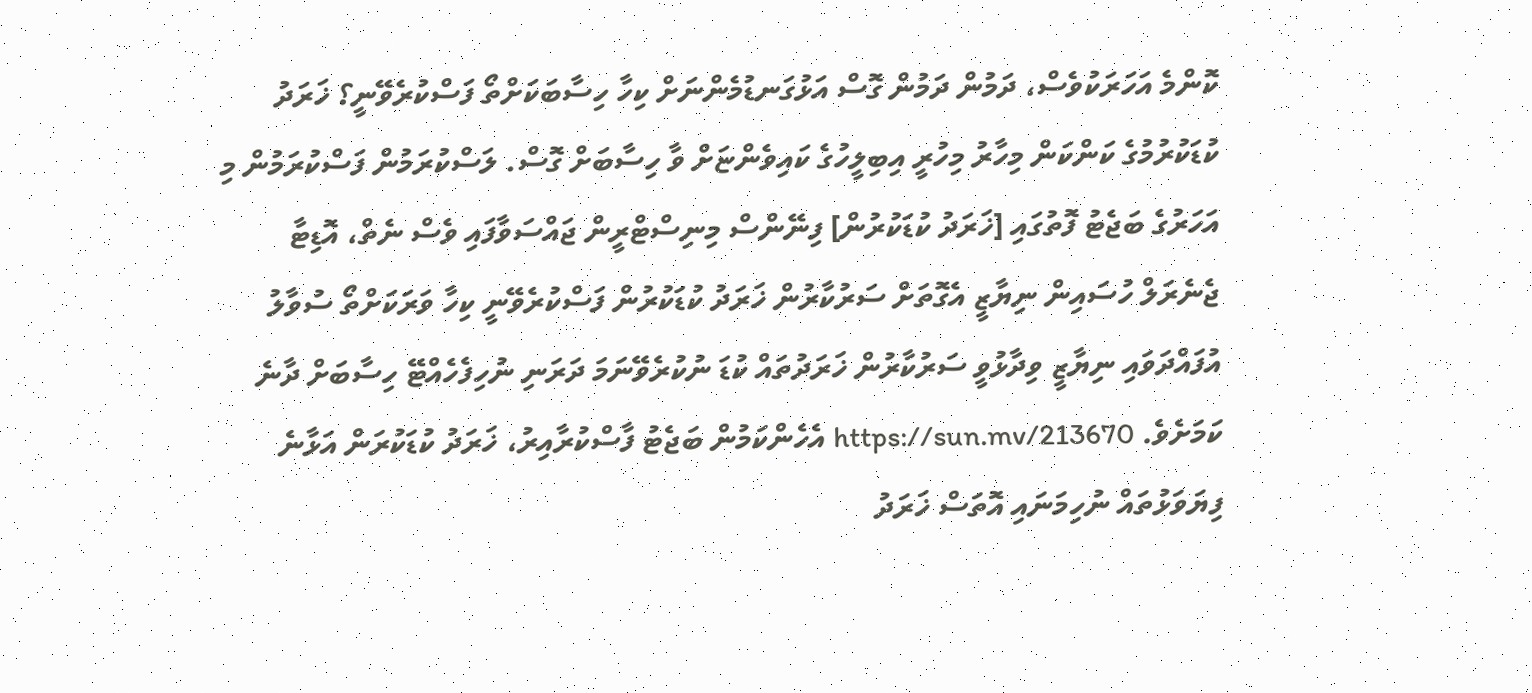ކޮންމެ އަހަރަކުވެސް، ދަމުން ދަމުން ގޮސް އަޅުގަނޑުމެންނަށް ކިހާ ހިސާބަކަށްތޯ ފަސްކުރެވޭނީ؟ ޚަރަދު ކުޑަކުރުމުގެ ކަންކަން މިހާރު މިހުރީ އިބިލީހުގެ ކައިވެންޏަށް ވާ ހިސާބަށް ގޮސް. ލަސްކުރަމުން ފަސްކުރަމުން މި އަހަރުގެ ބަޖެޓު ފޮތުގައި [ޚަރަދު ކުޑަކުރުން] ފިނޭންސް މިނިސްޓްރީން ޖައްސަވާފައި ވެސް ނެތް، އޮޑިޓާ ޖެނެރަލް ހުސައިން ނިޔާޒީ އެގޮތަށް ސަރުކާރުން ޚަރަދު ކުޑަކުރުން ފަސްކުރެވޭނީ ކިހާ ވަރަކަށްތޯ ސުވާލު އުފައްދަވައި ނިޔާޒީ ވިދާޅުވީ ސަރުކާރުން ޚަރަދުތައް ކުޑަ ނުކުރެވޭނަމަ ދަރަނި ނުހިފެހެއްޓޭ ހިސާބަށް ދާނެ ކަމަށެވެ. https://sun.mv/213670 އެހެންކަމުން ބަޖެޓު ފާސްކުރާއިރު، ޚަރަދު ކުޑަކުރަން އަޅާނެ ފިޔަވަޅުތައް ނުހިމަނައި އޮތަސް ޚަރަދު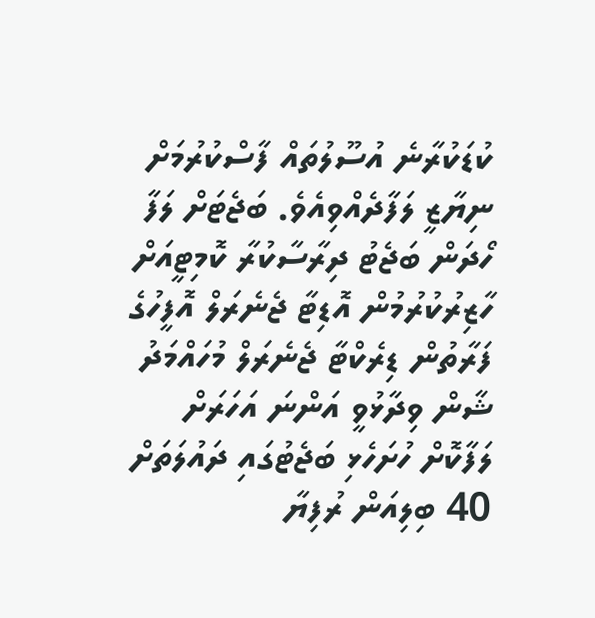ކުޑަކުރާނެ އުސޫލުތައް ފާސްކުރުމަށް ނިޔާޒީ ލަފާދެއްވިއެވެ. ބަޖެޓަށް ލަފާ ހޯދަން ބަޖެޓު ދިރާސާކުރާ ކޮމިޓީއަށް ހާޒިރުކުރުމުން އޮޑިޓާ ޖެނެރަލް އޮފީހުގެ ފަރާތުން ޑިރެކްޓާ ޖެނެރަލް މުހައްމަދު ޝާން ވިދާޅުވީ އަންނަ އަހަރަށް ލަފާކޮށް ހުށަހެޅި ބަޖެޓުގައި ދައުލަތަށް 40 ބިލިއަން ރުފިޔާ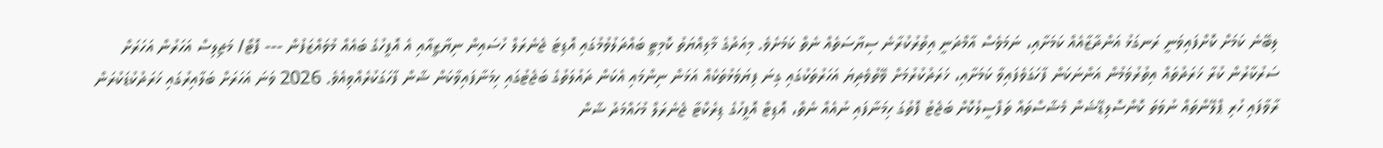ލިބޭނެ ކަމަށް ކޮށްފައިވަނީ ރަނގަޅު އަންދާޒާއެއް ކަމަށާއި، ނަމަވެސް އާމްދަނީ އިތުރުކުރާނެ ސިޔާސަތެއް ނެތް ކަމަށެވެ. މިއަދުގެ މާލިއްޔަތު ކޮމިޓީ ބައްދަލުވުމުގައި އޮޑިޓަ ޖެނެރަލް ހުސައިން ނިޔާޒީއާއި އެ އޮފީހުގެ ބައެއް މުވައްޒަފުން --- ފޮޓޯ/ މަޖިލިސް އަހަރުން އަހަރަށް ސަރުކާރުން ކުރާ ޚަރަދުތައް އިތުރުވަމުން އަންނަކަން ފާހަގަވެފައިވާ ކަމަށާއި، ޚަރަދުކުރުމަށް ވޭތުވެދިޔަ އަހަރުތަކުގައި ގިނަ ފިޔަވަޅުތަކެއް އަޅަން ނިންމައި އެކަން ދައުލަތުގެ ބަޖެޓުގައި ހިމަނާފައިވާކަން ޝާން ފާހަގަކުރެއްވިއެވެ. 2026 ވަނަ އަހަރަށް ބަލާއިރުގައި ޚަރަދުކުޑަކުރަން ރާވާފައި ހުރި ޕްލޭންތައް ނުވަތަ ކޮންސޮލިޑޭޝަން މެޝާސްތައް ތަފްސީލުކޮށް ބަޖެޓު ފޮތުގަ ހިމަނާފައި ނުއެއް ނެތް، އޮޑިޓް އޮފީހުގެ ޑިރެކްޓާ ޖެނެރަލް މުހައްމަދު ޝާން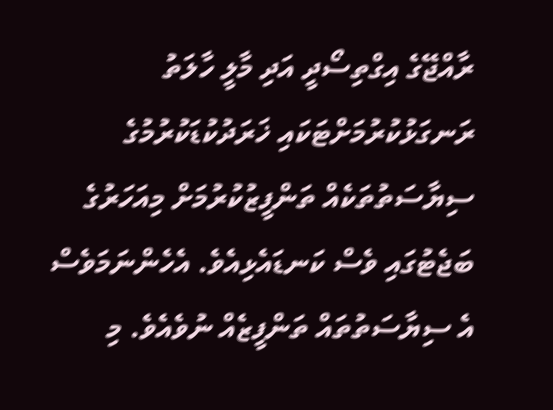ރާއްޖޭގެ އިގްތިސޯދީ އަދި މާލީ ހާލަތު ރަނގަޅުކުރުމަށްޓަކައި ޚަރަދުކުޑަކުރުމުގެ ސިޔާސަތުތަކެއް ތަންފީޒުކުރުމަށް މިއަހަރުގެ ބަޖެޓުގައި ވެސް ކަނޑައެޅިއެވެ. އެހެންނަމަވެސް އެ ސިޔާސަތުތައް ތަންފީޒެއް ނުވެއެވެ. މި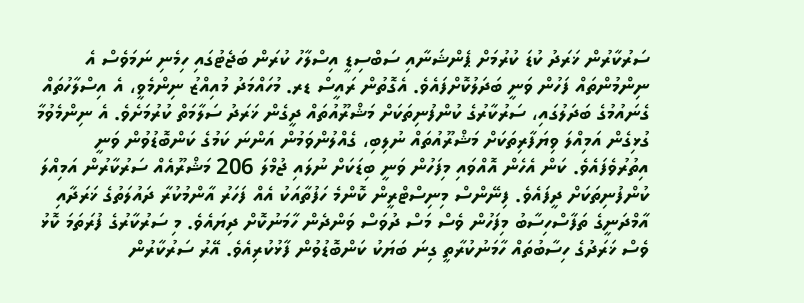ސަރުކާރުން ޚަރަދު ކުޑަ ކުރުމަށް ޕެންޝަނާއި ސަބްސިޑީ އިސްލާހު ކުރަން ބަޖެޓުގައި ހިމެނި ނަމަވެސް އެ ނިންމުންތައް ފަހުން ވަނީ ބަދަލުކޮށްފައެވެ. އެގޮތުން ރައީސް ޑރ. މުހައްމަދު މުއިއްޒު ނިންމެވީ، އެ އިސްލާހުތައް ގެނައުމުގެ ބަދަލުގައި، ސަރުކާރުގެ ކުންފުނިތަކަށް މަޝްރޫއުތައް ދީގެން ޚަރަދު ސަލާމަތް ކުރުމަށެވެ. އެ ނިންމެވުމާ ގުޅިގެން އަމިއްލަ ވިޔަފާރިތަކަށް މަޝްރޫއުތައް ނުލިބި، ގެއްލުންވަމުން އަންނަ ކަމުގެ ކަންބޮޑުވުން ވަނީ އިތުރުވެފައެވެ. ކަން އެހެން އޮއްވައި މިފަހުން ވަނީ ބިޑަކަށް ނުލައި ޖުމްލަ 206 މަޝްރޫއެއް ސަރުކާރުން އަމިއްލަ ކުންފުނިތަކަށް ދީފައެވެ. ފިނޭންސް މިނިސްޓްރީން ކޮންމެ ހަފުތާއަކު އެއް ފަހަރު އާންމުކުރާ ދައުލަތުގެ ޚަރަދާއި އާމްދަނީގެ ތަފާސްހިސާބު މިފަހުން ވެސް މަސް ދުވަސް ވަންދެން ހާމަނުކޮށް ދިޔައެވެ. މި ސަރުކާރުގެ ފުރަތަމަ ކޮޅު ވެސް ޚަރަދުގެ ހިސާބުތައް ހާމަނުކުރާތީ ގިނަ ބަޔަކު ކަންބޮޑުވުން ފާޅުކުރިއެވެ. އޭރު ސަރުކާރުން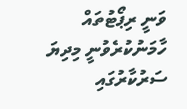ވަނީ ރިޕޯޓުތައް ހާމަނުކުރެވުނީ މިދިޔަ ސަރުކާރުގައި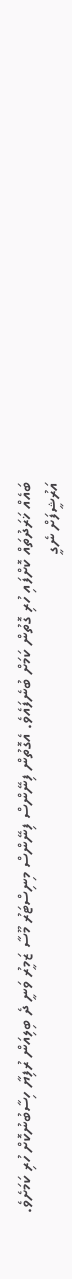ބައެއް ޚަރަދުތައް ކޮށްފައި ހުރި ގޮތުން ކަމަށް ބުނެފައެވެ. އެގޮތުން ފިނޭންސް ފިނޭންސް މިނިސްޓަރު މޫސާ ޒަމީރު ވަނީ ދެ ބިލިއަން ރުފިޔާ ހިސާބުނުކޮށް ހުރި ކަމަށެވެ.
އަރުޝީފަށް ނެގީ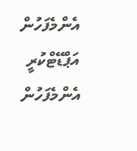އެންމެފަހުން އަޕްޑޭޓްކުރީ
އެންމެފަހުން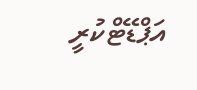އަޕްޑޭޓްކުރީ